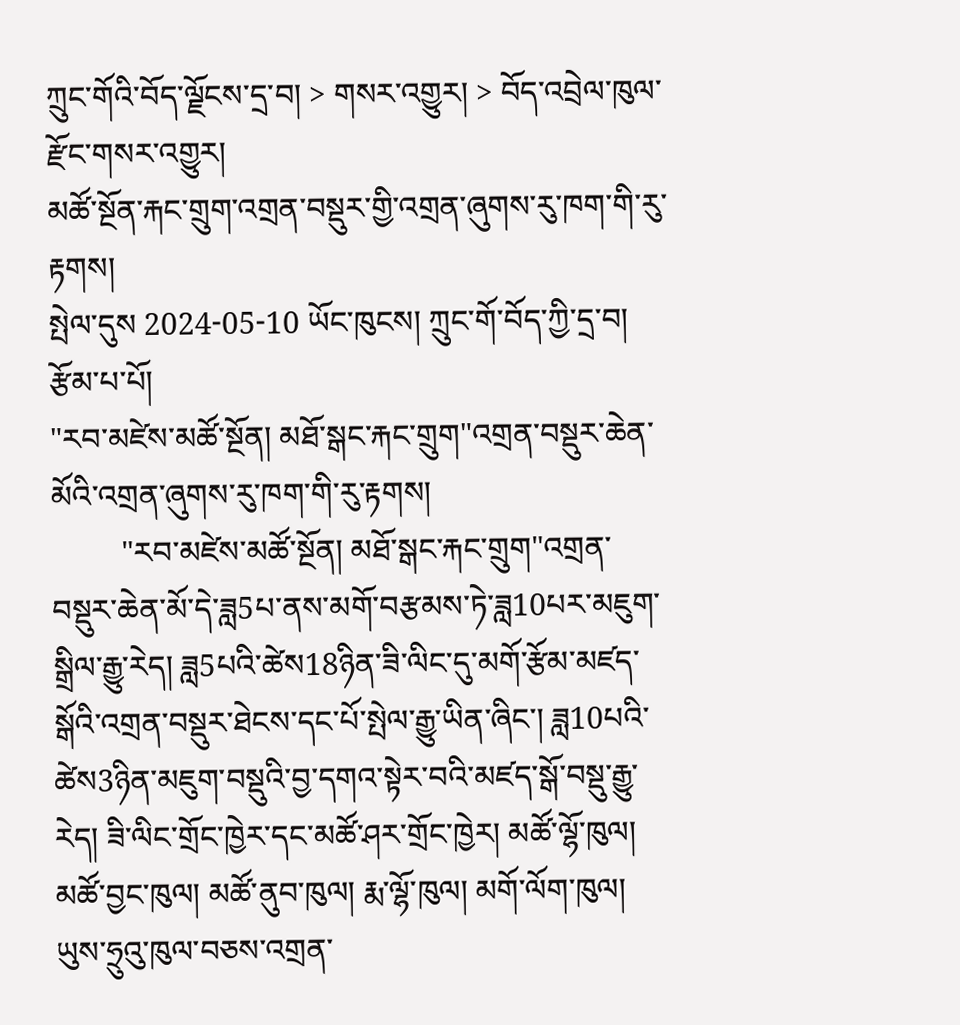ཀྲུང་གོའི་བོད་ལྗོངས་དྲ་བ། > གསར་འགྱུར། > བོད་འབྲེལ་ཁུལ་རྫོང་གསར་འགྱུར།
མཚོ་སྔོན་རྐང་གྲུག་འགྲན་བསྡུར་གྱི་འགྲན་ཞུགས་རུ་ཁག་གི་རུ་རྟགས།
སྤེལ་དུས 2024-05-10 ཡོང་ཁུངས། ཀྲུང་གོ་བོད་ཀྱི་དྲ་བ། རྩོམ་པ་པོ།
"རབ་མཛེས་མཚོ་སྔོན། མཐོ་སྒང་རྐང་གྲུག"འགྲན་བསྡུར་ཆེན་མོའི་འགྲན་ཞུགས་རུ་ཁག་གི་རུ་རྟགས།
         "རབ་མཛེས་མཚོ་སྔོན། མཐོ་སྒང་རྐང་གྲུག"འགྲན་བསྡུར་ཆེན་མོ་དེ་ཟླ5པ་ནས་མགོ་བརྩམས་ཏེ་ཟླ10པར་མཇུག་སྒྲིལ་རྒྱུ་རེད། ཟླ5པའི་ཚེས18ཉིན་ཟི་ལིང་དུ་མགོ་རྩོམ་མཛད་སྒོའི་འགྲན་བསྡུར་ཐེངས་དང་པོ་སྤེལ་རྒྱུ་ཡིན་ཞིང་། ཟླ10པའི་ཚེས3ཉིན་མཇུག་བསྡུའི་བྱ་དགའ་སྟེར་བའི་མཛད་སྒོ་བསྡུ་རྒྱུ་རེད། ཟི་ལིང་གྲོང་ཁྱེར་དང་མཚོ་ཤར་གྲོང་ཁྱེར། མཚོ་ལྷོ་ཁུལ། མཚོ་བྱང་ཁུལ། མཚོ་ནུབ་ཁུལ། རྨ་ལྷོ་ཁུལ། མགོ་ལོག་ཁུལ། ཡུས་ཧྲུའུ་ཁུལ་བཅས་འགྲན་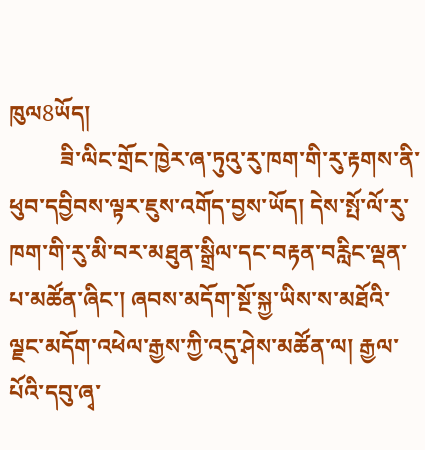ཁུལ8ཡོད།
         ཟི་ལིང་གྲོང་ཁྱེར་ཞ་ཏུའུ་རུ་ཁག་གི་རུ་རྟགས་ནི་ཕུབ་དབྱིབས་ལྟར་ཇུས་འགོད་བྱས་ཡོད། དེས་སྤོ་ལོ་རུ་ཁག་གི་རུ་མི་བར་མཐུན་སྒྲིལ་དང་བརྟན་བརླིང་ལྡན་པ་མཚོན་ཞིང་། ཞབས་མདོག་སྔོ་སྐྱ་ཡིས་ས་མཐོའི་ལྗང་མདོག་འཕེལ་རྒྱས་ཀྱི་འདུ་ཤེས་མཚོན་ལ། རྒྱལ་པོའི་དབུ་ཞྭ་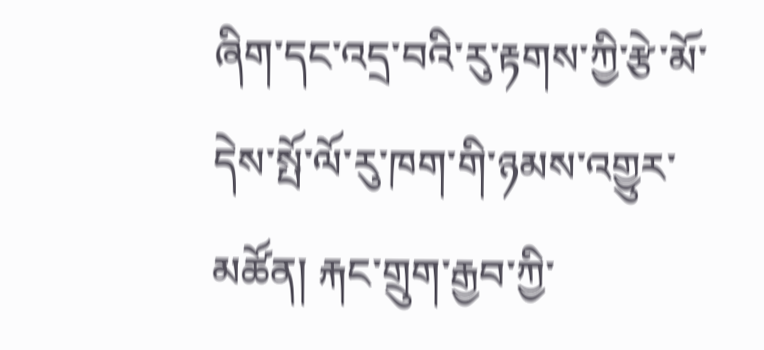ཞིག་དང་འདྲ་བའི་རུ་རྟགས་ཀྱི་རྩེ་མོ་དེས་སྤོ་ལོ་རུ་ཁག་གི་ཉམས་འགྱུར་མཚོན། རྐང་གྲུག་རྒྱབ་ཀྱི་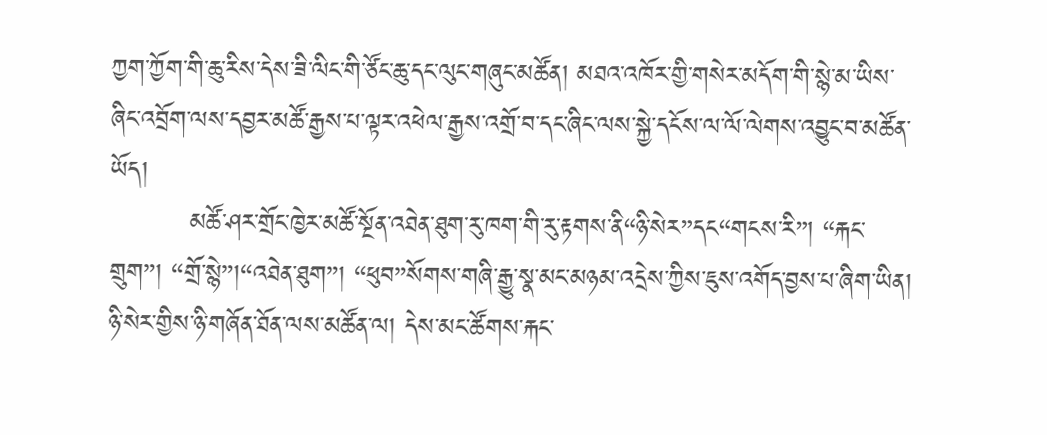ཀྱག་ཀྱོག་གི་ཆུ་རིས་དེས་ཟི་ལིང་གི་ཙོང་ཆུ་དང་ལུང་གཞུང་མཚོན། མཐའ་འཁོར་གྱི་གསེར་མདོག་གི་སྙེ་མ་ཡིས་ཞིང་འབྲོག་ལས་དབྱར་མཚོ་རྒྱས་པ་ལྟར་འཕེལ་རྒྱས་འགྲོ་བ་དང་ཞིང་ལས་སྐྱེ་དངོས་ལ་ལོ་ལེགས་འབྱུང་བ་མཚོན་ཡོད།
         མཚོ་ཤར་གྲོང་ཁྱེར་མཚོ་སྔོན་འཐེན་ཐུག་རུ་ཁག་གི་རུ་རྟགས་ནི“ཉི་སེར”དང“གངས་རི”། “རྐང་གྲུག”། “གྲོ་སྙེ”།“འཐེན་ཐུག”། “ཕུབ”སོགས་གཞི་རྒྱུ་སྣ་མང་མཉམ་འདྲེས་ཀྱིས་ཇུས་འགོད་བྱས་པ་ཞིག་ཡིན། ཉི་སེར་གྱིས་ཉི་གཞོན་ཐོན་ལས་མཚོན་ལ། དེས་མང་ཚོགས་རྐང་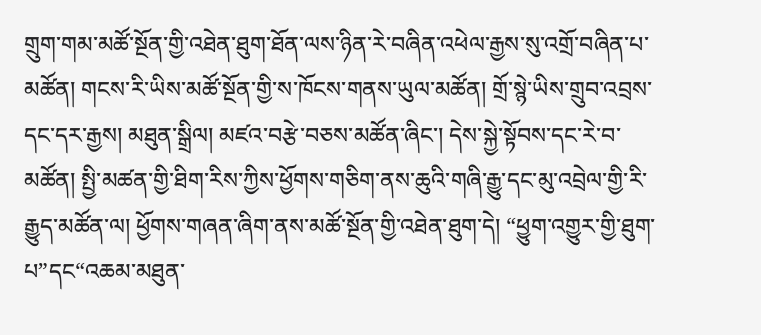གྲུག་གམ་མཚོ་སྔོན་གྱི་འཐེན་ཐུག་ཐོན་ལས་ཉིན་རེ་བཞིན་འཕེལ་རྒྱས་སུ་འགྲོ་བཞིན་པ་མཚོན། གངས་རི་ཡིས་མཚོ་སྔོན་གྱི་ས་ཁོངས་གནས་ཡུལ་མཚོན། གྲོ་སྙེ་ཡིས་གྲུབ་འབྲས་དང་དར་རྒྱས། མཐུན་སྒྲིལ། མཛའ་བརྩེ་བཅས་མཚོན་ཞིང་། དེས་སྐྱེ་སྟོབས་དང་རེ་བ་མཚོན། སྤྱི་མཚན་གྱི་ཐིག་རིས་ཀྱིས་ཕྱོགས་གཅིག་ནས་ཆུའི་གཞི་རྒྱུ་དང་མུ་འབྲེལ་གྱི་རི་རྒྱུད་མཚོན་ལ། ཕྱོགས་གཞན་ཞིག་ནས་མཚོ་སྔོན་གྱི་འཐེན་ཐུག་དེ། “ཕྱུག་འགྱུར་གྱི་ཐུག་པ”དང“འཆམ་མཐུན་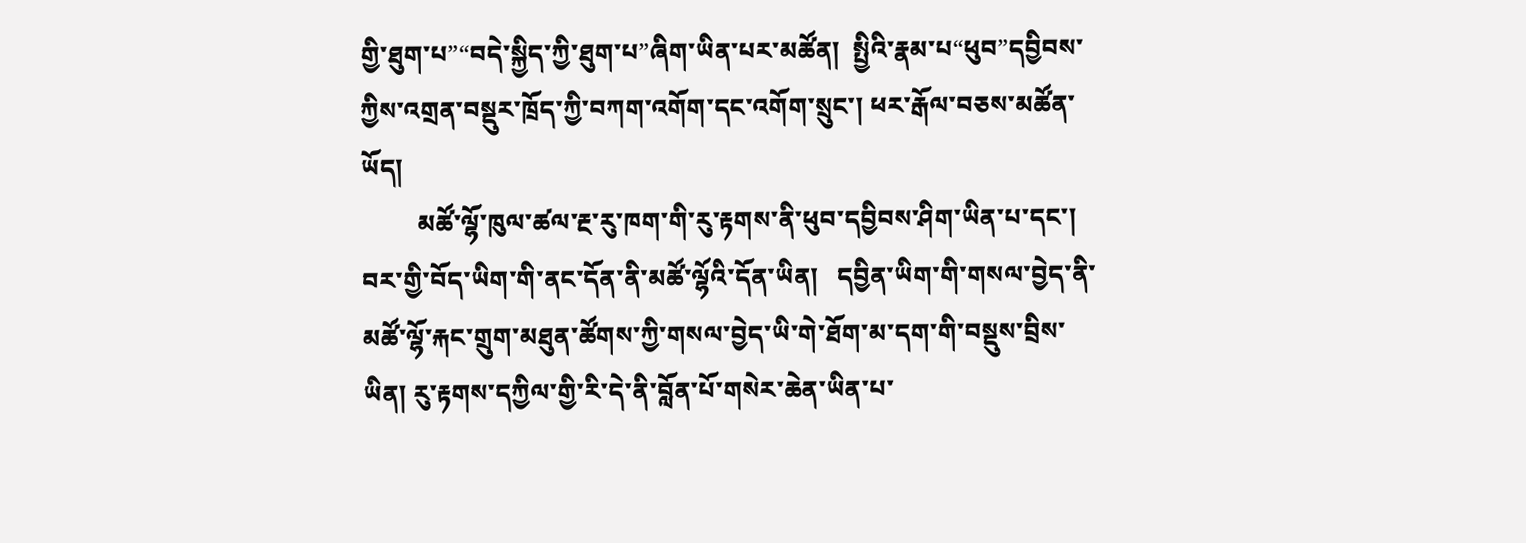གྱི་ཐུག་པ”“བདེ་སྐྱིད་ཀྱི་ཐུག་པ”ཞིག་ཡིན་པར་མཚོན།  སྤྱིའི་རྣམ་པ“ཕུབ”དབྱིབས་ཀྱིས་འགྲན་བསྡུར་ཁྲོད་ཀྱི་བཀག་འགོག་དང་འགོག་སྲུང་། ཕར་རྒོལ་བཅས་མཚོན་ཡོད།
         མཚོ་ལྷོ་ཁུལ་ཚལ་རྔ་རུ་ཁག་གི་རུ་རྟགས་ནི་ཕུབ་དབྱིབས་ཤིག་ཡིན་པ་དང་། བར་གྱི་བོད་ཡིག་གི་ནང་དོན་ནི་མཚོ་ལྷོའི་དོན་ཡིན།   དབྱིན་ཡིག་གི་གསལ་བྱེད་ནི་མཚོ་ལྷོ་རྐང་གྲུག་མཐུན་ཚོགས་ཀྱི་གསལ་བྱེད་ཡི་གེ་ཐོག་མ་དག་གི་བསྡུས་བྲིས་ཡིན། རུ་རྟགས་དཀྱིལ་གྱི་རི་དེ་ནི་བློན་པོ་གསེར་ཆེན་ཡིན་པ་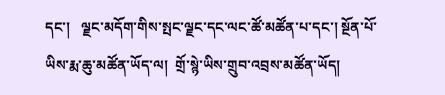དང་།   ལྗང་མདོག་གིས་སྤང་ལྗང་དང་ལང་ཚོ་མཚོན་པ་དང་། སྔོན་པོ་ཡིས་རྨ་ཆུ་མཚོན་ཡོད་ལ།  གྲོ་སྙེ་ཡིས་གྲུབ་འབྲས་མཚོན་ཡོད།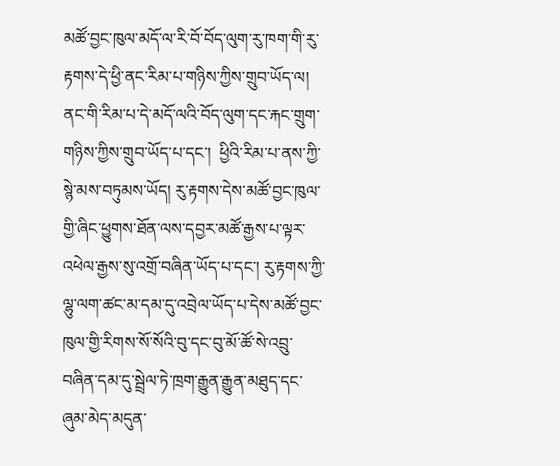མཚོ་བྱང་ཁུལ་མདོ་ལ་རི་བོ་བོད་ལུག་རུ་ཁག་གི་རུ་རྟགས་དེ་ཕྱི་ནང་རིམ་པ་གཉིས་ཀྱིས་གྲུབ་ཡོད་ལ།  ནང་གི་རིམ་པ་དེ་མདོ་ལའི་བོད་ལུག་དང་རྐང་གྲུག་གཉིས་ཀྱིས་གྲུབ་ཡོད་པ་དང་།  ཕྱིའི་རིམ་པ་ནས་ཀྱི་སྙེ་མས་བཏུམས་ཡོད། རུ་རྟགས་དེས་མཚོ་བྱང་ཁུལ་གྱི་ཞིང་ཕྱུགས་ཐོན་ལས་དབྱར་མཚོ་རྒྱས་པ་ལྟར་འཕེལ་རྒྱས་སུ་འགྲོ་བཞིན་ཡོད་པ་དང་། རུ་རྟགས་ཀྱི་ལྷུ་ལག་ཚང་མ་དམ་དུ་འབྲེལ་ཡོད་པ་དེས་མཚོ་བྱང་ཁུལ་གྱི་རིགས་སོ་སོའི་བུ་དང་བུ་མོ་ཚོ་སེ་འབྲུ་བཞིན་དམ་དུ་སྦྲེལ་ཏེ་ཁྲག་རྒྱུན་རྒྱུན་མཐུད་དང་ཞུམ་མེད་མདུན་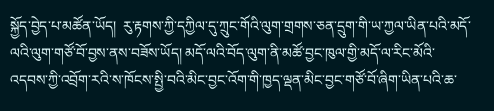སྐྱོད་བྱེད་པ་མཚོན་ཡོད།  རུ་རྟགས་ཀྱི་དཀྱིལ་དུ་ཀྲུང་གོའི་ལུག་གྲགས་ཅན་དྲུག་གི་ཡ་ཀྱལ་ཡིན་པའི་མདོ་ལའི་ལུག་གཙོ་བོ་བྱས་ནས་བཟོས་ཡོད། མདོ་ལའི་བོད་ལུག་ནི་མཚོ་བྱང་ཁུལ་གྱི་མདོ་ལ་རིང་མོའི་འདབས་ཀྱི་འབྲོག་རའི་ས་ཁོངས་སྤྱི་བའི་མིང་བྱང་འོག་གི་ཁྱད་ལྡན་མིང་བྱང་གཙོ་བོ་ཞིག་ཡིན་པའི་ཆ་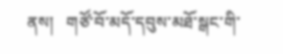ནས།   གཙོ་བོ་མདོ་དབུས་མཐོ་སྒང་གི་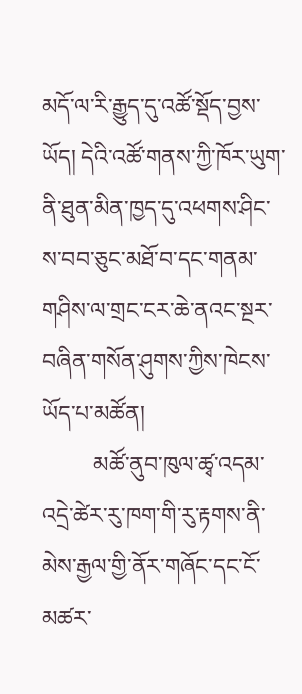མདོ་ལ་རི་རྒྱུད་དུ་འཚོ་སྡོད་བྱས་ཡོད། དེའི་འཚོ་གནས་ཀྱི་ཁོར་ཡུག་ནི་ཐུན་མིན་ཁྱད་དུ་འཕགས་ཤིང་ས་བབ་ཅུང་མཐོ་བ་དང་གནམ་གཤིས་ལ་གྲང་ངར་ཆེ་ནའང་སྔར་བཞིན་གསོན་ཤུགས་ཀྱིས་ཁེངས་ཡོད་པ་མཚོན།
         མཚོ་ནུབ་ཁུལ་ཚྭ་འདམ་འདྲེ་ཚེར་རུ་ཁག་གི་རུ་རྟགས་ནི་མེས་རྒྱལ་གྱི་ནོར་གཞོང་དང་ངོ་མཚར་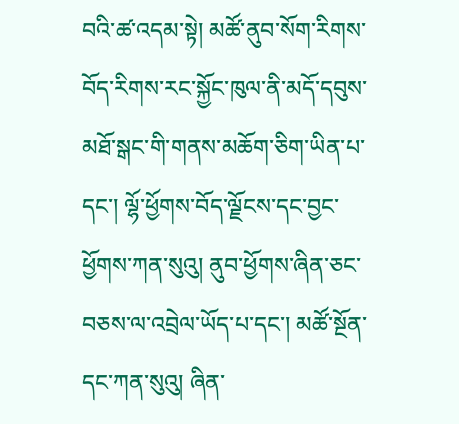བའི་ཚ་འདམ་སྟེ། མཚོ་ནུབ་སོག་རིགས་བོད་རིགས་རང་སྐྱོང་ཁུལ་ནི་མདོ་དབུས་མཐོ་སྒང་གི་གནས་མཆོག་ཅིག་ཡིན་པ་དང་། ལྷོ་ཕྱོགས་བོད་ལྗོངས་དང་བྱང་ཕྱོགས་ཀན་སུའུ། ནུབ་ཕྱོགས་ཞིན་ཅང་བཅས་ལ་འབྲེལ་ཡོད་པ་དང་། མཚོ་སྔོན་དང་ཀན་སུའུ། ཞིན་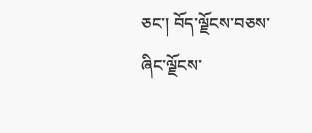ཅང་། བོད་ལྗོངས་བཅས་ཞིང་ལྗོངས་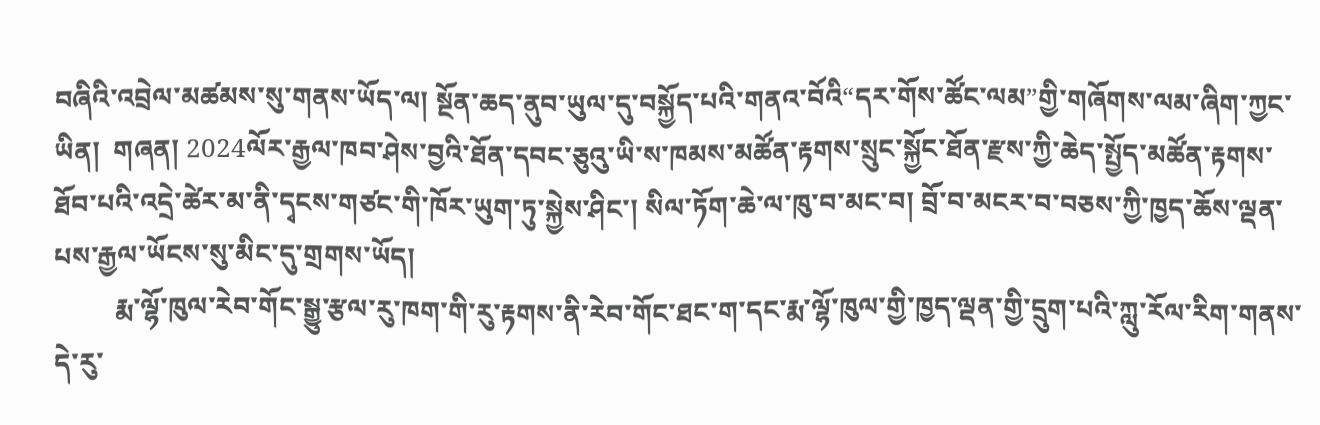བཞིའི་འབྲེལ་མཚམས་སུ་གནས་ཡོད་ལ། སྔོན་ཆད་ནུབ་ཡུལ་དུ་བསྐྱོད་པའི་གནའ་བོའི“དར་གོས་ཚོང་ལམ”གྱི་གཞོགས་ལམ་ཞིག་ཀྱང་ཡིན།  གཞན། 2024ལོར་རྒྱལ་ཁབ་ཤེས་བྱའི་ཐོན་དབང་ཅུའུ་ཡི་ས་ཁམས་མཚོན་རྟགས་སྲུང་སྐྱོང་ཐོན་རྫས་ཀྱི་ཆེད་སྤྱོད་མཚོན་རྟགས་ཐོབ་པའི་འདྲེ་ཚེར་མ་ནི་དྭངས་གཙང་གི་ཁོར་ཡུག་ཏུ་སྐྱེས་ཤིང་། སིལ་ཏོག་ཆེ་ལ་ཁུ་བ་མང་བ། བྲོ་བ་མངར་བ་བཅས་ཀྱི་ཁྱད་ཆོས་ལྡན་པས་རྒྱལ་ཡོངས་སུ་མིང་དུ་གྲགས་ཡོད།
         རྨ་ལྷོ་ཁུལ་རེབ་གོང་སྒྱུ་རྩལ་རུ་ཁག་གི་རུ་རྟགས་ནི་རེབ་གོང་ཐང་ག་དང་རྨ་ལྷོ་ཁུལ་གྱི་ཁྱད་ལྡན་གྱི་དྲུག་པའི་ཀླུ་རོལ་རིག་གནས་དེ་རུ་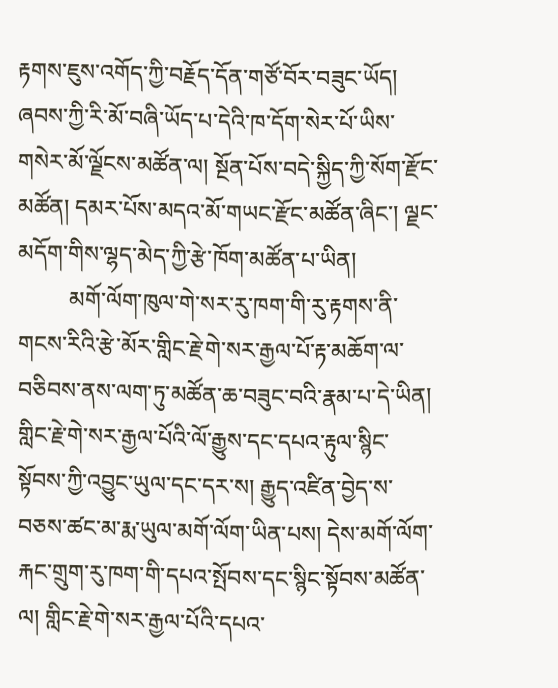རྟགས་ཇུས་འགོད་ཀྱི་བརྗོད་དོན་གཙོ་བོར་བཟུང་ཡོད། ཞབས་ཀྱི་རི་མོ་བཞི་ཡོད་པ་དེའི་ཁ་དོག་སེར་པོ་ཡིས་གསེར་མོ་ལྗོངས་མཚོན་ལ། སྔོན་པོས་བདེ་སྐྱིད་ཀྱི་སོག་རྫོང་མཚོན། དམར་པོས་མདའ་མོ་གཡང་རྫོང་མཚོན་ཞིང་། ལྗང་མདོག་གིས་ལྷད་མེད་ཀྱི་རྩེ་ཁོག་མཚོན་པ་ཡིན།
         མགོ་ལོག་ཁུལ་གེ་སར་རུ་ཁག་གི་རུ་རྟགས་ནི་གངས་རིའི་རྩེ་མོར་གླིང་རྗེ་གེ་སར་རྒྱལ་པོ་རྟ་མཆོག་ལ་བཅིབས་ནས་ལག་ཏུ་མཚོན་ཆ་བཟུང་བའི་རྣམ་པ་དེ་ཡིན། གླིང་རྗེ་གེ་སར་རྒྱལ་པོའི་ལོ་རྒྱུས་དང་དཔའ་རྟུལ་སྙིང་སྟོབས་ཀྱི་འབྱུང་ཡུལ་དང་དར་ས། རྒྱུད་འཛིན་བྱེད་ས་བཅས་ཚང་མ་རྨ་ཡུལ་མགོ་ལོག་ཡིན་པས། དེས་མགོ་ལོག་རྐང་གྲུག་རུ་ཁག་གི་དཔའ་སྤོབས་དང་སྙིང་སྟོབས་མཚོན་ལ། གླིང་རྗེ་གེ་སར་རྒྱལ་པོའི་དཔའ་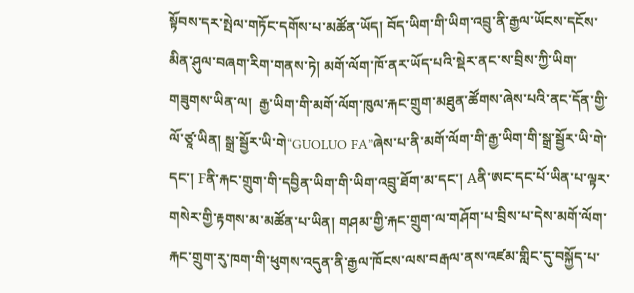སྟོབས་དར་སྤེལ་གཏོང་དགོས་པ་མཚོན་ཡོད། བོད་ཡིག་གི་ཡིག་འབྲུ་ནི་རྒྱལ་ཡོངས་དངོས་མིན་ཤུལ་བཞག་རིག་གནས་ཏེ། མགོ་ལོག་ཁོ་ནར་ཡོད་པའི་སྡེར་ནང་ས་བྲིས་ཀྱི་ཡིག་གཟུགས་ཡིན་ལ།  རྒྱ་ཡིག་གི་མགོ་ལོག་ཁུལ་རྐང་གྲུག་མཐུན་ཚོགས་ཞེས་པའི་ནང་དོན་གྱི་ལོ་ཙཱ་ཡིན། སྒྲ་སྦྱོར་ཡི་གེ“GUOLUO FA”ཞེས་པ་ནི་མགོ་ལོག་གི་རྒྱ་ཡིག་གི་སྒྲ་སྦྱོར་ཡི་གེ་དང་། Fནི་རྐང་གྲུག་གི་དབྱིན་ཡིག་གི་ཡིག་འབྲུ་ཐོག་མ་དང་། Aནི་ཨང་དང་པོ་ཡིན་པ་ལྟར་གསེར་གྱི་རྟགས་མ་མཚོན་པ་ཡིན། གཤམ་གྱི་རྐང་གྲུག་ལ་གཤོག་པ་བྲིས་པ་དེས་མགོ་ལོག་རྐང་གྲུག་རུ་ཁག་གི་ཕུགས་འདུན་ནི་རྒྱལ་ཁོངས་ལས་བརྒལ་ནས་འཛམ་གླིང་དུ་བསྐྱོད་པ་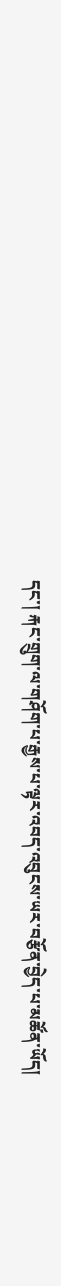དང་། རྐང་གྲུག་ལ་གཤོག་པ་རྒྱས་པ་ལྟར་འབད་འབུངས་ཡར་བརྩོན་བྱེད་པ་མཚོན་ཡོད།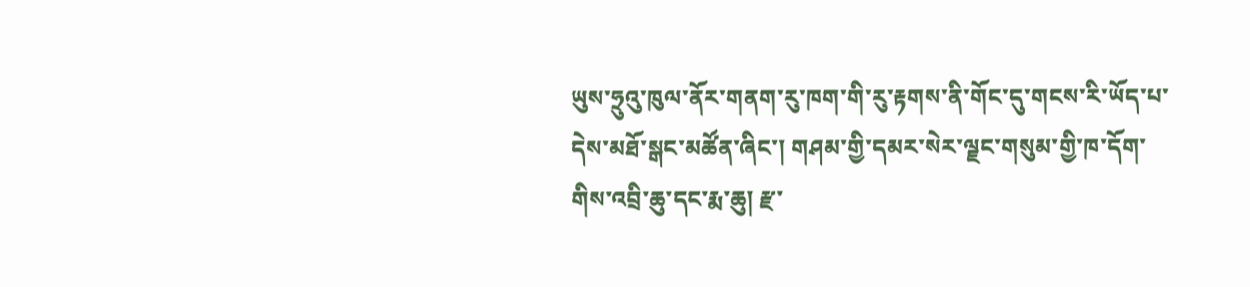ཡུས་ཧྲུའུ་ཁུལ་ནོར་གནག་རུ་ཁག་གི་རུ་རྟགས་ནི་གོང་དུ་གངས་རི་ཡོད་པ་དེས་མཐོ་སྒང་མཚོན་ཞིང་། གཤམ་གྱི་དམར་སེར་ལྗང་གསུམ་གྱི་ཁ་དོག་གིས་འབྲི་ཆུ་དང་རྨ་ཆུ། རྫ་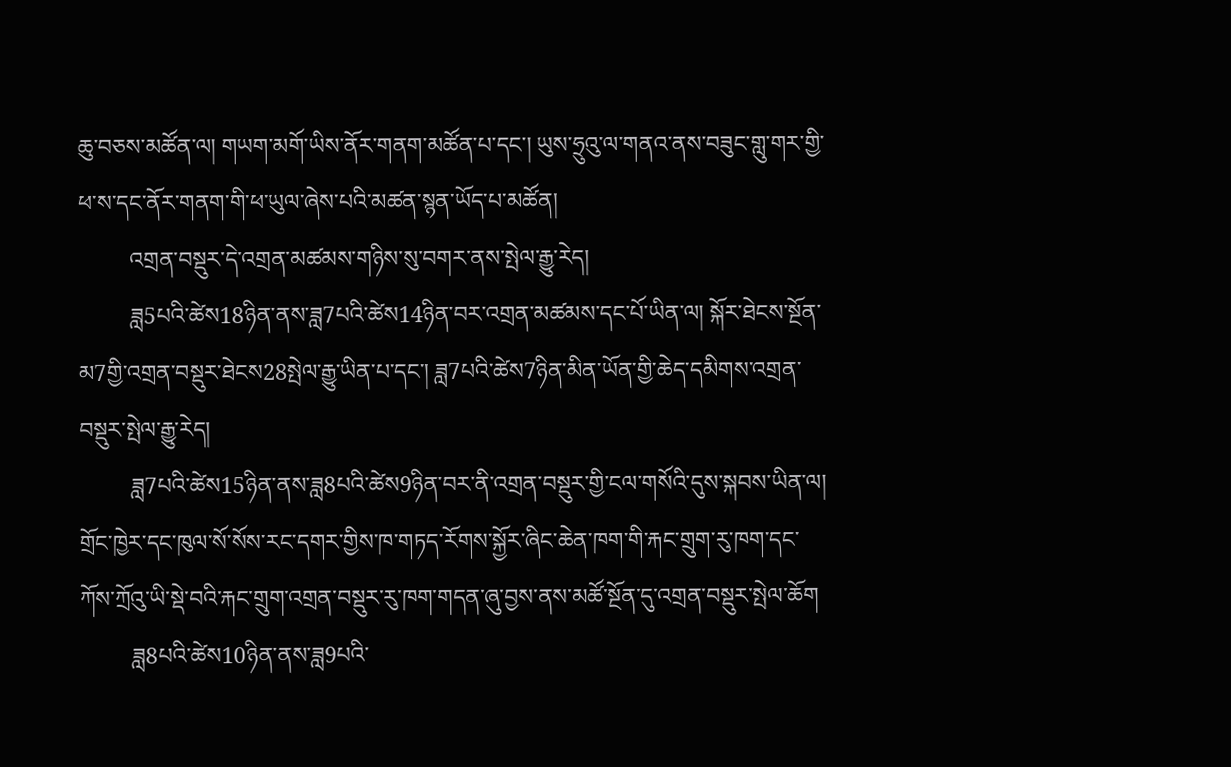ཆུ་བཅས་མཚོན་ལ། གཡག་མགོ་ཡིས་ནོར་གནག་མཚོན་པ་དང་། ཡུས་ཧྲུའུ་ལ་གནའ་ནས་བཟུང་གླུ་གར་གྱི་ཕ་ས་དང་ནོར་གནག་གི་ཕ་ཡུལ་ཞེས་པའི་མཚན་སྙན་ཡོད་པ་མཚོན།
         འགྲན་བསྡུར་དེ་འགྲན་མཚམས་གཉིས་སུ་བགར་ནས་སྤེལ་རྒྱུ་རེད།
         ཟླ5པའི་ཚེས18ཉིན་ནས་ཟླ7པའི་ཚེས14ཉིན་བར་འགྲན་མཚམས་དང་པོ་ཡིན་ལ། སྐོར་ཐེངས་སྔོན་མ7གྱི་འགྲན་བསྡུར་ཐེངས28སྤེལ་རྒྱུ་ཡིན་པ་དང་། ཟླ7པའི་ཚེས7ཉིན་མིན་ཡོན་གྱི་ཆེད་དམིགས་འགྲན་བསྡུར་སྤེལ་རྒྱུ་རེད།
         ཟླ7པའི་ཚེས15ཉིན་ནས་ཟླ8པའི་ཚེས9ཉིན་བར་ནི་འགྲན་བསྡུར་གྱི་ངལ་གསོའི་དུས་སྐབས་ཡིན་ལ། གྲོང་ཁྱེར་དང་ཁུལ་སོ་སོས་རང་དགར་གྱིས་ཁ་གཏད་རོགས་སྐྱོར་ཞིང་ཆེན་ཁག་གི་རྐང་གྲུག་རུ་ཁག་དང་ཀོས་ཀྲོའུ་ཡི་སྡེ་བའི་རྐང་གྲུག་འགྲན་བསྡུར་རུ་ཁག་གདན་ཞུ་བྱས་ནས་མཚོ་སྔོན་དུ་འགྲན་བསྡུར་སྤེལ་ཆོག
         ཟླ8པའི་ཚེས10ཉིན་ནས་ཟླ9པའི་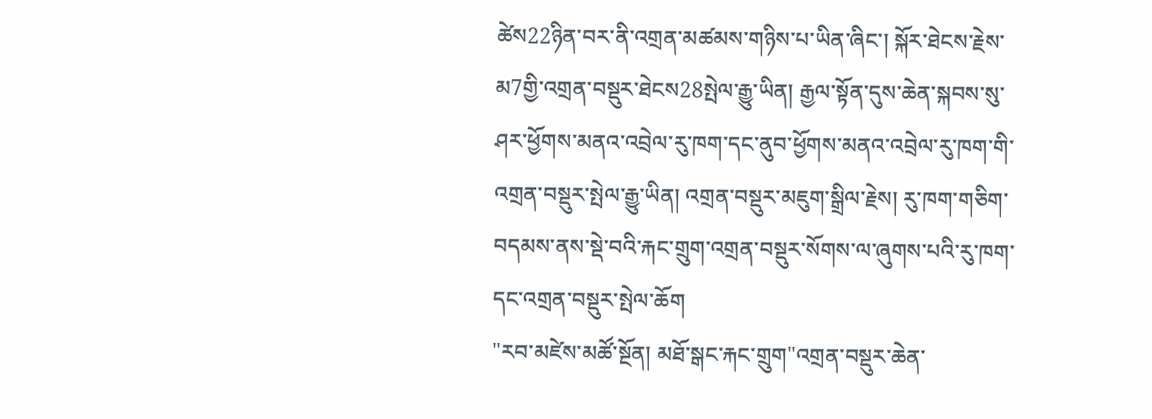ཚེས22ཉིན་བར་ནི་འགྲན་མཚམས་གཉིས་པ་ཡིན་ཞིང་། སྐོར་ཐེངས་རྗེས་མ7གྱི་འགྲན་བསྡུར་ཐེངས28སྤེལ་རྒྱུ་ཡིན། རྒྱལ་སྟོན་དུས་ཆེན་སྐབས་སུ་ཤར་ཕྱོགས་མནའ་འབྲེལ་རུ་ཁག་དང་ནུབ་ཕྱོགས་མནའ་འབྲེལ་རུ་ཁག་གི་འགྲན་བསྡུར་སྤེལ་རྒྱུ་ཡིན། འགྲན་བསྡུར་མཇུག་སྒྲིལ་རྗེས། རུ་ཁག་གཅིག་བདམས་ནས་སྡེ་བའི་རྐང་གྲུག་འགྲན་བསྡུར་སོགས་ལ་ཞུགས་པའི་རུ་ཁག་དང་འགྲན་བསྡུར་སྤེལ་ཆོག
"རབ་མཛེས་མཚོ་སྔོན། མཐོ་སྒང་རྐང་གྲུག"འགྲན་བསྡུར་ཆེན་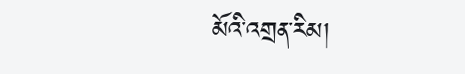མོའི་འགྲན་རིམ།